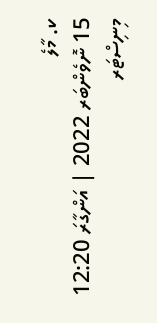ކ. މާލެ
15 ނޮވެންބަރ 2022 | އަންގާރަ 12:20
މިނިސްޓަރ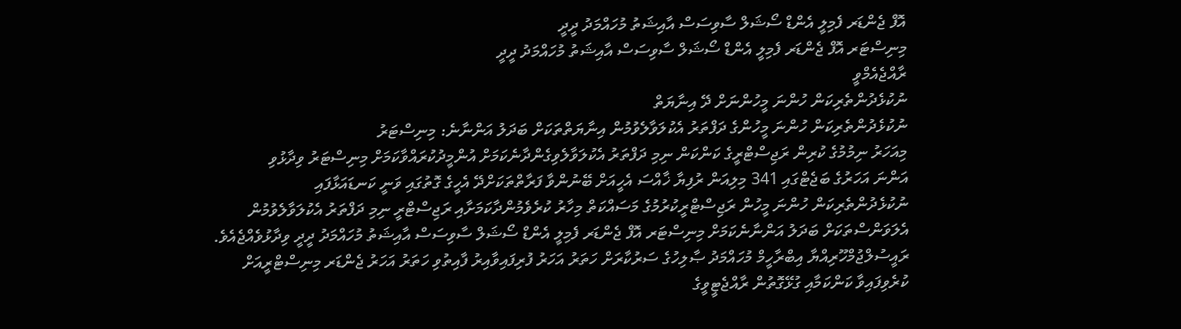އޮފް ޖެންޑަރ ފެމިލީ އެންޑް ސޯޝަލް ސާވިސަސް އާއިޝަތު މުހައްމަދު ދީދީ
މިނިސްޓަރ އޮފް ޖެންޑަރ ފެމިލީ އެންޑް ސޯޝަލް ސާވިސަސް އާއިޝަތު މުހައްމަދު ދީދީ
ރާއްޖެއެމްވީ
ނުކުޅެދުންތެރިކަން ހުންނަ މީހުންނަށް ދޭ އިނާޔަތް
ނުކުޅެދުންތެރިކަން ހުންނަ މީހުންގެ ދަފްތަރު އެކުލަވާލެވުމުން އިނާޔަތްތަކަށް ބަދަލު އަންނާނެ: މިނިސްޓަރު
މިއަހަރު ނިމުމުގެ ކުރިން ރަޖިސްޓްރީގެ ކަންކަން ނިމި ދަފްތަރު އެކުލަވާލެވިގެންދާނެކަމަށް އުންމީދުކުރައްވާކަމަށް މިނިސްޓަރު ވިދާޅުވި
އަންނަ އަހަރުގެ ބަޖެޓްގައި 341 މިލިއަން ރުފިޔާ ޚާއްސަ އެހީއަށް ބޭނުންވާ ފަރާތްތަކަށްދޭ އެހީގެ ގޮތުގައި ވަނީ ކަނޑައަޅާފައި
ނުކުޅެދުންތެރިކަން ހުންނަ މީހުން ރަޖިސްޓްރީކުރުމުގެ މަސައްކަތް މިހާރު ކުރެވެމުންދާކަމަށާއި ރަޖިސްޓްރީ ނިމި ދަފްތަރު އެކުލަވާލެވުމުން އެލަވަންސްތަކަށް ބަދަލު އަންނާނެކަމަށް މިނިސްޓަރ އޮފް ޖެންޑަރ ފެމިލީ އެންޑް ސޯޝަލް ސާވިސަސް އާއިޝަތު މުހައްމަދު ދީދީ ވިދާޅުވެއްޖެއެވެ.
ރައީސުލްޖުމްހޫރިއްޔާ އިބްރާހީމް މުހައްމަދު ޞާލިހުގެ ސަރުކާރަށް ހަތަރު އަހަރު ފުރިފައިވާއިރު ފާއިތުވި ހަތަރު އަހަރު ޖެންޑަރ މިނިސްޓްރީއަށް ކުރެވިފައިވާ ކަންކަމާއި ގުޅޭގޮތުން ރާއްޖެޓީވީގެ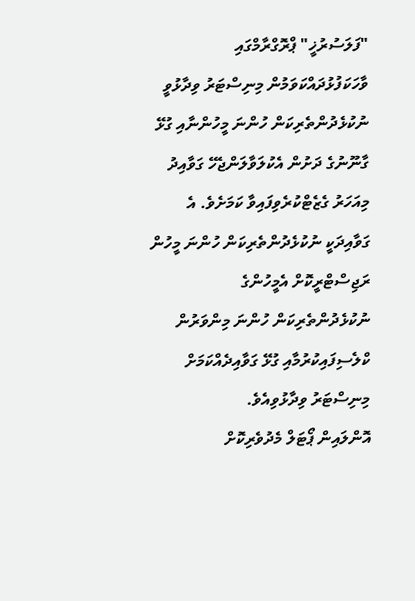"ފަލަސުރުޚީ" ޕްރޮގްރާމްގައި ވާހަކަފުޅުދައްކަވަމުން މިނިސްޓަރު ވިދާޅުވީ ނުކުޅެދުންތެރިކަން ހުންނަ މީހުންނާއި ގުޅޭ ގާނޫނުގެ ދަށުން އެކުލަވާލަންޖެހޭ ގަވާއިދު މިއަހަރު ގެޒެޓްކުރެވިފައިވާ ކަމަށެވެ. އެ ގަވާއިދަކީ ނުކުޅެދުންތެރިކަން ހުންނަ މީހުން ރަޖިސްޓްރީކޮށް އެމީހުންގެ ނުކުޅެދުންތެރިކަން ހުންނަ މިންވަރުން ކްލެސިފައިކުރުމާއި ގުޅޭ ގަވާއިދެއްކަމަށް މިނިސްޓަރު ވިދާޅުވިއެވެ.
އޮންލައިން ޕޯޓަލް މެދުވެރިކޮށް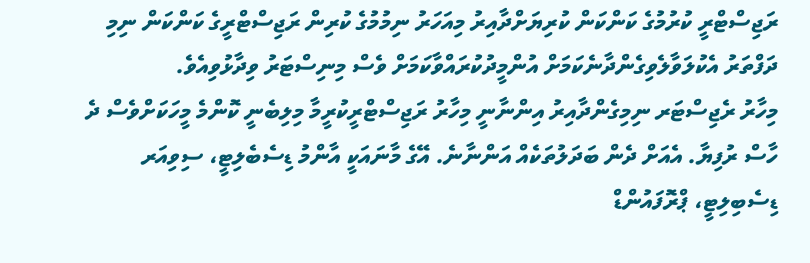ރަޖިސްޓްރީ ކުރުމުގެ ކަންކަން ކުރިޔަށްދާއިރު މިއަހަރު ނިމުމުގެ ކުރިން ރަޖިސްޓްރީގެ ކަންކަން ނިމި ދަފްތަރު އެކުލަވާލެވިގެންދާނެކަމަށް އުންމީދުކުރައްވާކަމަށް ވެސް މިނިސްޓަރު ވިދާޅުވިއެވެ.
މިހާރު ރެޖިސްޓަރ ނިމިގެންދާއިރު އިންނާނީ މިހާރު ރަޖިސްޓްރީކުރީމާ މިލިބެނީ ކޮންމެ މީހަކަށްވެސް ދެ ހާސް ރުފިޔާ. އެއަށް ދެން ބަދަލުތަކެއް އަންނާނެ. އޭގެ މާނައަކީ އާންމު ޑިސެބެލިޓީ، ސިވިއަރ ޑިސެބިލިޓީ، ޕްރޮފައުންޑް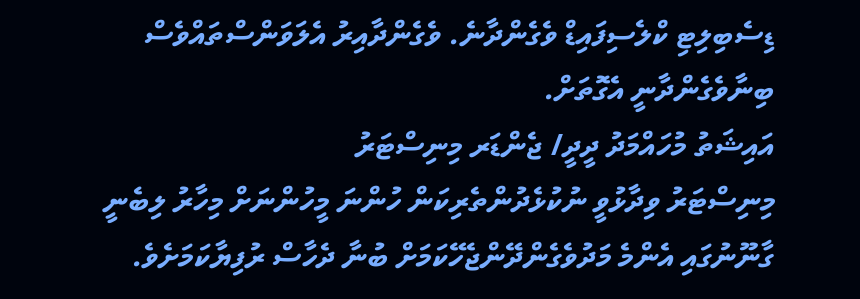ޑިސެބިލިޓި ކްލެސިފައިޑް ވެގެންދާނެ. ވެގެންދާއިރު އެލަވަންސްތައްވެސް ބިނާވެގެންދާނީ އެގޮތަށް.
އައިޝަތު މުހައްމަދު ދީދީ/ ޖެންޑަރ މިނިސްޓަރު
މިނިސްޓަރު ވިދާޅުވީ ނުކުޅެދުންތެރިކަން ހުންނަ މީހުންނަށް މިހާރު ލިބެނީ ގާނޫނުގައި އެންމެ މަދުވެގެންދޭންޖެހޭކަމަށް ބުނާ ދެހާސް ރުފިޔާކަމަށެވެ.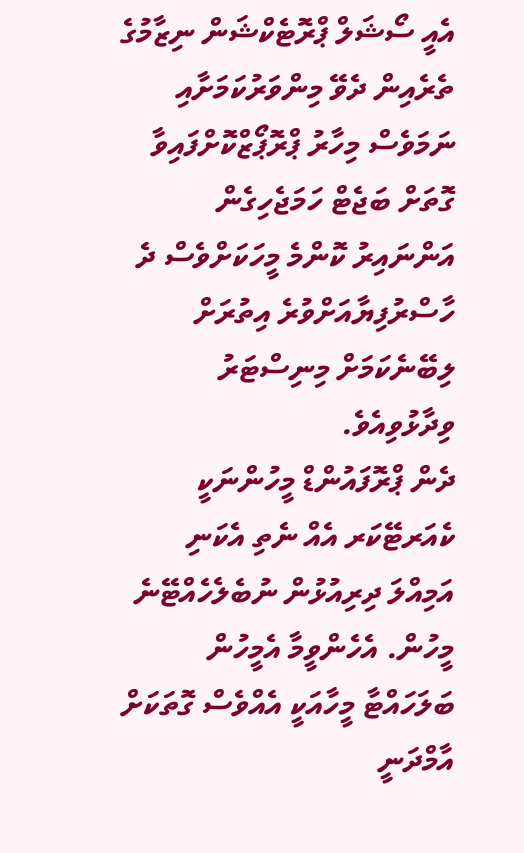އެއީ ސޯޝަލް ޕްރޮޓެކްޝަން ނިޒާމުގެ ތެރެއިން ދެވޭ މިންވަރުކަމަށާއި ނަމަވެސް މިހާރު ޕްރޮޕޯޒްކޮށްފައިވާ ގޮތަށް ބަޖެޓް ހަމަޖެހިގެން އަންނައިރު ކޮންމެ މީހަކަށްވެސް ދެ ހާސްރުފިޔާއަށްވުރެ އިތުރަށް ލިބޭނެކަމަށް މިނިސްޓަރު ވިދާޅުވިއެވެ.
ދެން ޕްރޮފައުންޑް މީހުންނަކީ ކެއަރޓޭކަރ އެއް ނެތި އެކަނި އަމިއްލަ ދިރިއުޅުން ނުބެލެހެއްޓޭނެ މީހުން. އެހެންވީމާ އެމީހުން ބަލަހައްޓާ މީހާއަކީ އެއްވެސް ގޮތަކަށް އާމްދަނީ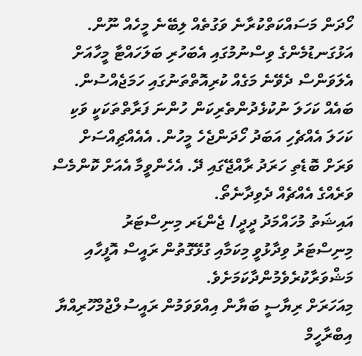ހޯދަން މަސައްކަތްކުރާނެ ވަގުތެއް ލިބޭނެ މީހެއް ނޫން. އަޅުގަނޑުމެންގެ ވިސްނުމުގައި އެބަހުރި ބަލަހައްޓާ މީހާއަށް އެލަވަންސް ދެވޭނެ މަގެއް ކުރިއޮތްތަނުގައި ހަމަޖެއްސުން. ބައެއް ކަހަލަ ނުކުޅެދުންތެރިކަން ހުންނަ ފަރާތްތަކަކީ ވަކި ކަހަލަ އެއްޗެހި އަބަދު ހޯދަންޖެހެ މީހުން. އެއެއްޗިއްސަށް ވަރަށް ބޮޑެތި ހަރަދު ރާއްޖޭގައި ދޭ. އެހެންވީމާ އެއަށް ކޮންމެސް ވަރެއްގެ އެއްޗެއް ދެވިދާނެތޯ.
އައިޝަތު މުހައްމަދު ދީދީ/ ޖެންޑަރ މިނިސްޓަރު
މިނިސްޓަރު ވިދާޅުވީ މިކަމާއި ގުޅޭގޮތުން ރައީސް އޮފީހާއި މަޝްވަރާކުރެވެމުންދާކަމަށެވެ.
މިއަހަރަށް ރިޔާސީ ބަޔާން އިއްވަވަމުން ރައީސުލްޖުމްހޫރިއްޔާ އިބްރާހީމް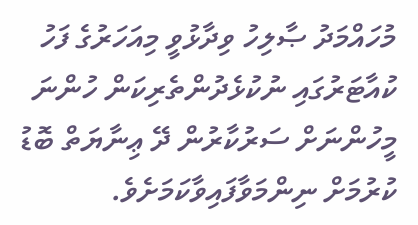މުހައްމަދު ޞާލިހު ވިދާޅުވީ މިއަހަރުގެ ފަހު ކުއާޓަރުގައި ނުކުޅެދުންތެރިކަން ހުންނަ މީހުންނަށް ސަރުކާރުން ދޭ ޢިނާޔަތް ބޮޑު ކުރުމަށް ނިންމަވާފައިވާކަމަށެވެ.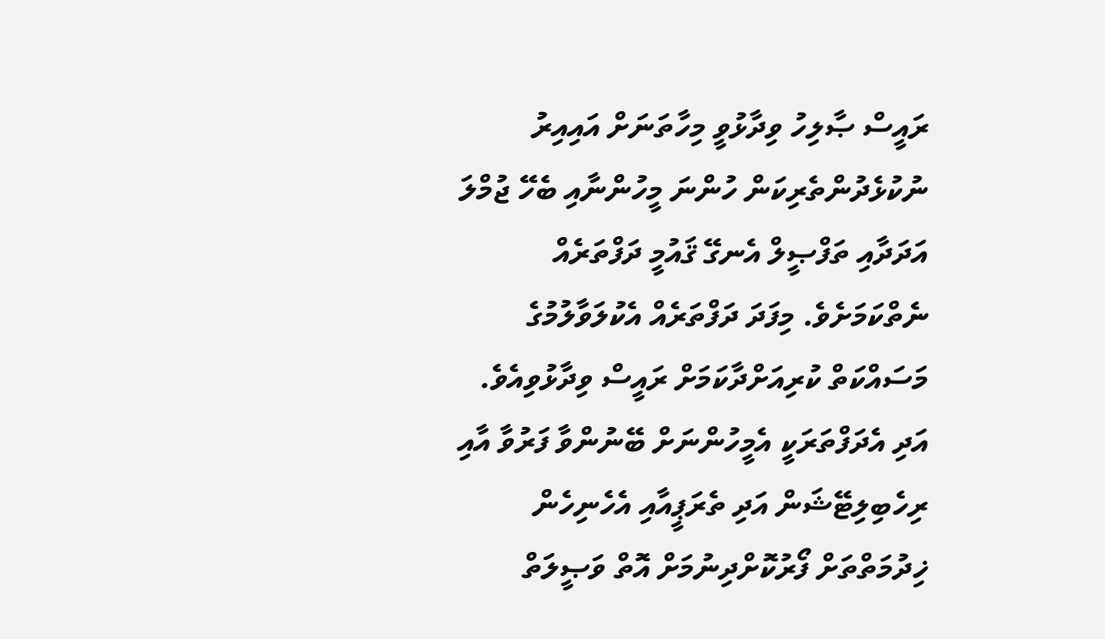ރައީސް ޞާލިހު ވިދާޅުވީ މިހާތަނަށް އައިއިރު ނުކުޅެދުންތެރިކަން ހުންނަ މީހުންނާއި ބެހޭ ޖުމްލަ އަދަދާއި ތަފްޞީލް އެނގޭ ޤައުމީ ދަފްތަރެއް ނެތްކަމަށެވެ. މިފަދަ ދަފްތަރެއް އެކުލަވާލުމުގެ މަސައްކަތް ކުރިއަށްދާކަމަށް ރައީސް ވިދާޅުވިއެވެ. އަދި އެދަފްތަރަކީ އެމީހުންނަށް ބޭނުންވާ ފަރުވާ އާއި ރިހެބިލިޓޭޝަން އަދި ތެރަޕީއާއި އެހެނިހެން ޚިދުމަތްތަށް ފޯރުކޮށްދިނުމަށް އޮތް ވަޞީލަތް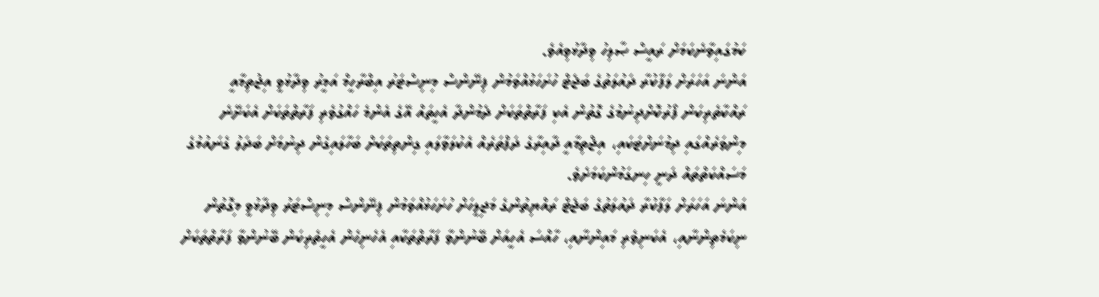ކަމުގައިވާނެކަމަށް ރައީސް ޞާލިހު ވިދާޅުވިއެވެ.
އަންނަ އަހަރަށް ލަފާކުރާ ދައުލަތުގެ ބަޖެޓް ހުށަހަޅުއްވަމުން ފިނޭންސް މިނިސްޓަރު އިބްރާހީމް އަމީރު ވިދާޅުވީ އިޖުތިމާއީ ރައްކާތެރިކަން ފޯރުކޮށްދިނުމުގެ ގޮތުން އެކި ފަރާތްތަކަށް ދެމުންދާ އެހީތައް އޭގެ އެންމެ ހައްގުވެރި ފަރާތްތަކަށް އެކަށޭނެ މިންވަރެއްގައި ދިމުނަށްޓަކައި، އިޖްތިމާއީ ދާއިރާގެ ދަފްތަރެއް އެކުލަވާލައި ގިންތިތަކަށް ބަހާލައިގެން ދިނުމަށް ބަދަލު ގެނައުމުގެ މަސައްކަތްތައް ދަނީ ހިނގަމުންކަމަށެވެ.
އަންނަ އަހަރަށް ލަފާކުރާ ދައުލަތުގެ ބަޖެޓް ރައްޔިތުންގެ މަޖިލީހަށް ހުށަހަޅުއްވަމުން ފިނޭންސް މިނިސްޓަރު ވިދާޅުވީ މިގޮތުން ނިކަމެތިންނާއި، އެކަނިވެރި މައިންނާއި، ހާއްސަ އެހީއަށް ބޭނުންވާ ފަރާތްތަކާއި އެހެނިހެން އެހީތެރިކަން ބޭނުންވާ ފަރާތްތަކަށް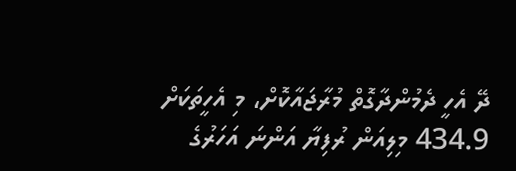ދޭ އެހީ ދެމުންދާގޮތް މުރާޖައާކޮށް، މި އެހީތަކަށް 434.9 މިލިއަން ރުފިޔާ އަންނަ އަހަރުގެ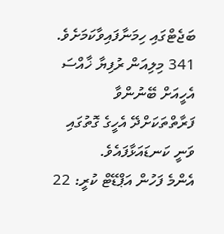ބަޖެޓްގައި ހިމަނާފައިވާކަމަށެވެ. 341 މިލިއަން ރުފިޔާ ޚާއްސަ އެހީއަށް ބޭނުންވާ ފަރާތްތަކަށްދޭ އެހީގެ ގޮތުގައި ވަނީ ކަނޑައަޅާފައެވެ.
އެންމެ ފަހުން އަޕްޑޭޓް ކުރީ: 22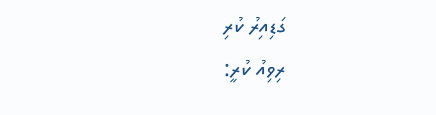ގަޑިއިރު ކުރި
ރިވިއު ކުރީ: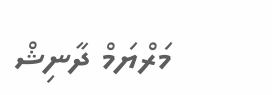މަރްޔަމް ދާނިޝް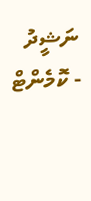ނަޝީދު
- ކޮމެންޓް